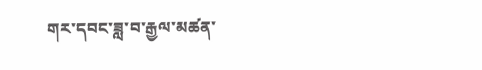གར་དབང་ཟླ་བ་རྒྱལ་མཚན་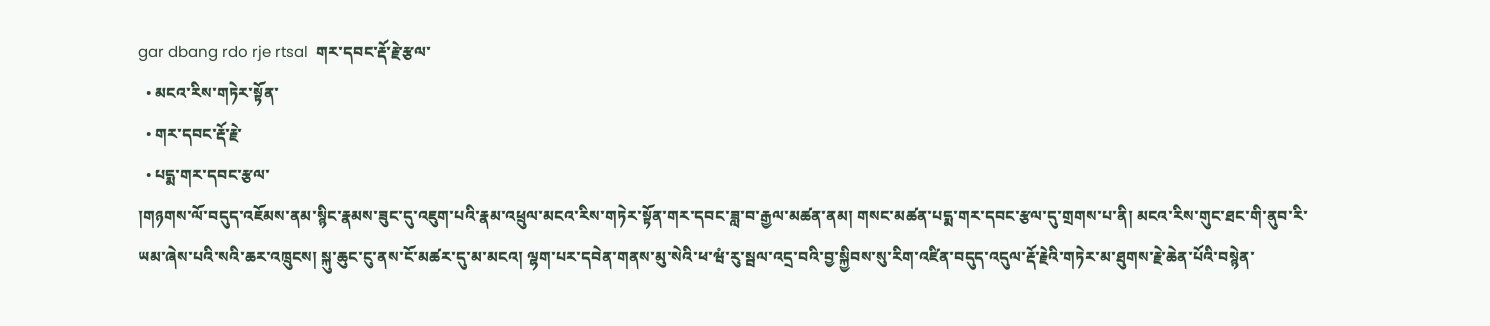gar dbang rdo rje rtsal  གར་དབང་རྡོ་རྗེ་རྩལ་
  • མངའ་རིས་གཏེར་སྟོན་
  • གར་དབང་རྡོ་རྗེ་
  • པདྨ་གར་དབང་རྩལ་
།གཉགས་ལོ་བདུད་འཇོམས་ནམ་སྙིང་རྣམས་ཟུང་དུ་འཇུག་པའི་རྣམ་འཕྲུལ་མངའ་རིས་གཏེར་སྟོན་གར་དབང་ཟླ་བ་རྒྱལ་མཚན་ནམ། གསང་མཚན་པདྨ་གར་དབང་རྩལ་དུ་གྲགས་པ་ནི། མངའ་རིས་གུང་ཐང་གི་ནུབ་རི་ཡམ་ཞེས་པའི་སའི་ཆར་འཁྲུངས། སྐུ་ཆུང་ངུ་ནས་ངོ་མཚར་དུ་མ་མངའ། ལྷག་པར་དབེན་གནས་མུ་སེའི་ཕ་ཝཾ་རུ་སྦལ་འདྲ་བའི་བྱ་སྐྱིབས་སུ་རིག་འཛིན་བདུད་འདུལ་རྡོ་རྗེའི་གཏེར་མ་ཐུགས་རྗེ་ཆེན་པོའི་བསྙེན་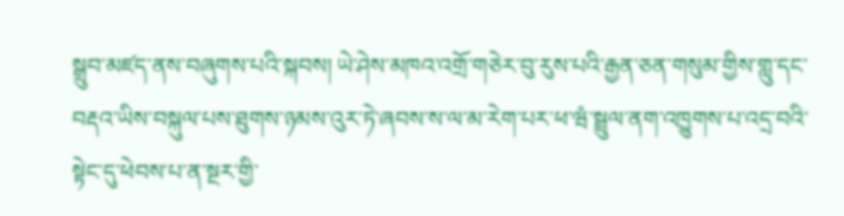སྒྲུབ་མཛད་ནས་བཞུགས་པའི་སྐབས། ཡེ་ཤེས་མཁའ་འགྲོ་གཅེར་བུ་རུས་པའི་རྒྱན་ཅན་གསུམ་གྱིས་གླུ་དང་བརྡའ་ཡིས་བསྐུལ་པས་ཐུགས་ཉམས་འུར་ཏེ་ཞབས་ས་ལ་མ་རེག་པར་ཕ་ཝཾ་སྦྲུལ་ནག་འཁྱུགས་པ་འདྲ་བའི་སྟེང་དུ་ཕེབས་པ་ན་སྔར་གྱི་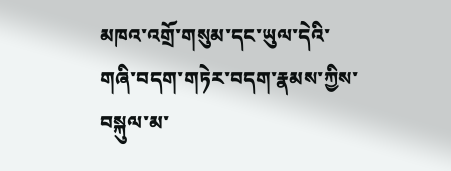མཁའ་འགྲོ་གསུམ་དང་ཡུལ་དེའི་གཞི་བདག་གཏེར་བདག་རྣམས་ཀྱིས་བསྐུལ་མ་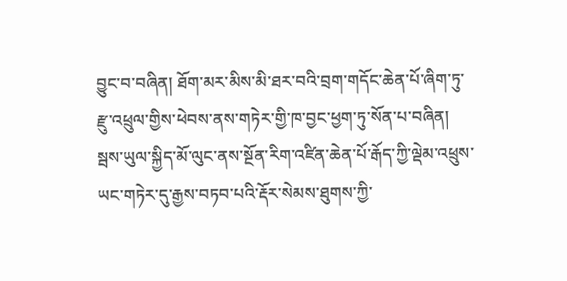བྱུང་བ་བཞིན། ཐོག་མར་མིས་མི་ཐར་བའི་བྲག་གདོང་ཆེན་པོ་ཞིག་ཏུ་རྫུ་འཕྲུལ་གྱིས་ཕེབས་ནས་གཏེར་གྱི་ཁ་བྱང་ཕྱག་ཏུ་སོན་པ་བཞིན། སྦས་ཡུལ་སྐྱིད་མོ་ལུང་ནས་སྔོན་རིག་འཛིན་ཆེན་པོ་རྒོད་ཀྱི་ལྡེམ་འཕྲུས་ཡང་གཏེར་དུ་རྒྱས་བཏབ་པའི་རྡོར་སེམས་ཐུགས་ཀྱི་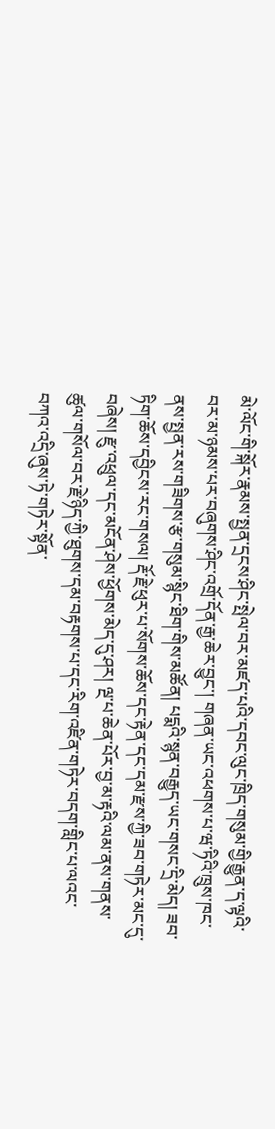མེ་ལོང་གི་སྐོར་རྣམས་སྤྱན་དྲངས་ཤིང་སྤེལ་བར་མཛད་པའི་དབང་ལུང་ཁྲིད་གསུམ་གྱི་རྒྱུན་ད་ལྟའི་བར་མ་ཉམས་པར་བཞུགས་ཤིང་འགྲོ་དོན་རྒྱ་ཆེར་བྱུང་། གཞན་ཡང་འཕགས་པ་ཝ་ཏིའི་ཁྲུས་ཁང་ནས་སྤྱན་རས་གཟིགས་རྩ་གསུམ་སྙིང་ཐིག་གིས་མཚོན། པདྨའི་སྙན་བརྒྱུད་ཡང་གསང་དྲི་མེད། ཟབ་ཏིག་ཆོས་དབྱིངས་རང་གསལ། རྡོ་རྗེ་ཕུར་པ་སོགས་ཆོས་དང་རྟེན་དང་དམ་རྫས་ཀྱི་ཟབ་གཏེར་མང་དུ་བཞེས། རྫུ་འཕྲུལ་དང་མངོན་ཤེས་ཕྱོགས་མེད་དུ་ཤར། ལྔ་པ་ཆེན་པོར་བྱ་མ་རྟའི་ལམ་ནས་གནས་ཚུལ་གསོལ་བར་རྗེ་ཉིད་ཀྱི་ཐུགས་དམ་བརྟགས་པ་དང་རིག་འཛིན་གཏེར་བདག་གླིང་པ་ལའང་བཀའ་འདྲི་ཞུས་ཏེ་གཏེར་སྟོན་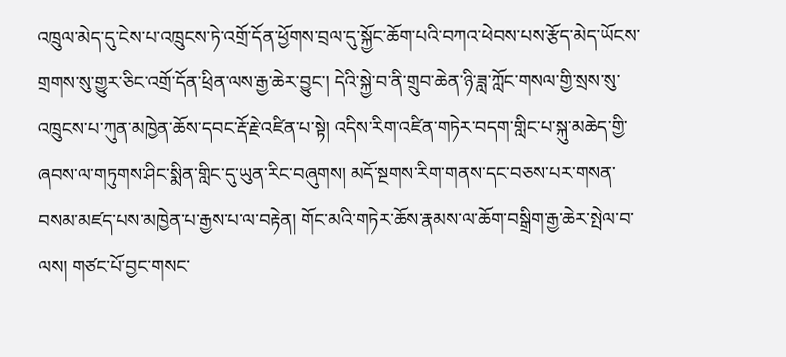འཁྲུལ་མེད་དུ་ངེས་པ་འཁྲུངས་ཏེ་འགྲོ་དོན་ཕྱོགས་བྲལ་དུ་སྐྱོང་ཆོག་པའི་བཀའ་ཕེབས་པས་རྩོད་མེད་ཡོངས་གྲགས་སུ་གྱུར་ཅིང་འགྲོ་དོན་ཕྲིན་ལས་རྒྱ་ཆེར་བྱུང་། དེའི་སྐྱེ་བ་ནི་གྲུབ་ཆེན་ཉི་ཟླ་ཀློང་གསལ་གྱི་སྲས་སུ་འཁྲུངས་པ་ཀུན་མཁྱེན་ཆོས་དབང་རྡོ་རྗེ་འཛིན་པ་སྟེ། འདིས་རིག་འཛིན་གཏེར་བདག་གླིང་པ་སྐུ་མཆེད་གྱི་ཞབས་ལ་གཏུགས་ཤིང་སྨིན་གླིང་དུ་ཡུན་རིང་བཞུགས། མདོ་སྔགས་རིག་གནས་དང་བཅས་པར་གསན་བསམ་མཛད་པས་མཁྱེན་པ་རྒྱས་པ་ལ་བརྟེན། གོང་མའི་གཏེར་ཆོས་རྣམས་ལ་ཆོག་བསྒྲིག་རྒྱ་ཆེར་སྤེལ་བ་ལས། གཙང་པོ་བྱང་གསང་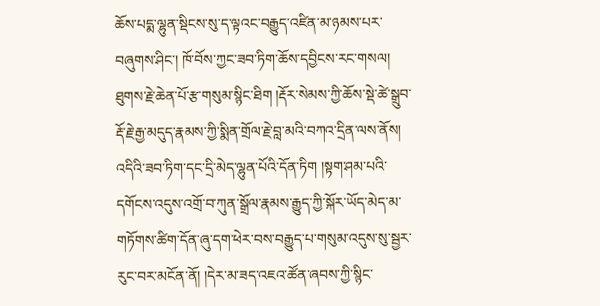ཆོས་པདྨ་ལྷུན་སྡིངས་སུ་ད་ལྟའང་བརྒྱུད་འཛིན་མ་ཉམས་པར་བཞུགས་ཤིང་། ཁོ་བོས་ཀྱང་ཟབ་ཏིག་ཆོས་དབྱིངས་རང་གསལ། ཐུགས་རྗེ་ཆེན་པོ་རྩ་གསུམ་སྙིང་ཐིག །རྡོར་སེམས་ཀྱི་ཆོས་སྡེ་ཚེ་སྒྲུབ་རྡོ་རྗེ་རྒྱ་མདུད་རྣམས་ཀྱི་སྨིན་གྲོལ་རྗེ་བླ་མའི་བཀའ་དྲིན་ལས་ནོས། འདིའི་ཟབ་ཏིག་དང་དྲི་མེད་ལྷུན་པོའི་དོན་ཏིག །སྟག་ཤམ་པའི་དགོངས་འདུས་འགྲོ་བ་ཀུན་སྒྲོལ་རྣམས་རྒྱུད་ཀྱི་སྐོར་ཡོད་མེད་མ་གཏོགས་ཚིག་དོན་ཞུ་དག་ཕེར་བས་བརྒྱུད་པ་གསུམ་འདུས་སུ་སྦྱར་རུང་བར་མངོན་ནོ། །དེར་མ་ཟད་འཇའ་ཚོན་ཞབས་ཀྱི་སྙིང་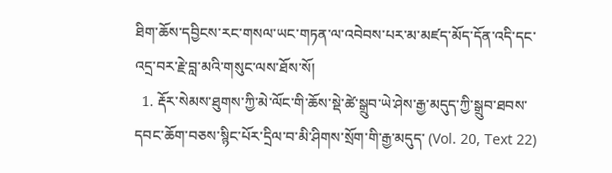ཐིག་ཆོས་དབྱིངས་རང་གསལ་ཡང་གཏན་ལ་འབེབས་པར་མ་མཛད་མོད་དོན་འདི་དང་འདྲ་བར་རྗེ་བླ་མའི་གསུང་ལས་ཐོས་སོ།
  1. རྡོར་སེམས་ཐུགས་ཀྱི་མེ་ལོང་གི་ཆོས་སྡེ་ཚེ་སྒྲུབ་ཡེ་ཤེས་རྒྱ་མདུད་ཀྱི་སྒྲུབ་ཐབས་དབང་ཆོག་བཅས་སྙིང་པོར་དྲིལ་བ་མི་ཤིགས་སྲོག་གི་རྒྱ་མདུད་ (Vol. 20, Text 22)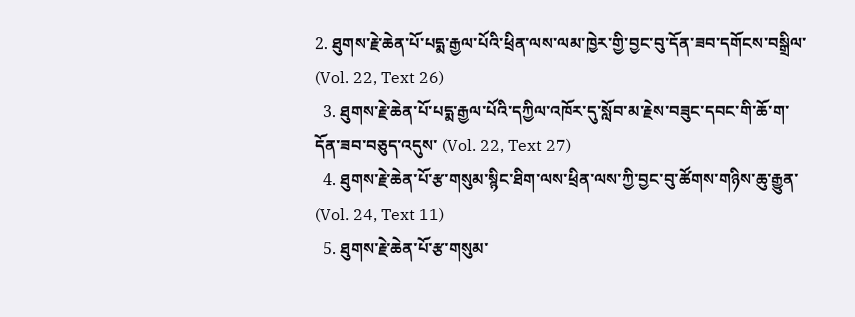2. ཐུགས་རྗེ་ཆེན་པོ་པདྨ་རྒྱལ་པོའི་ཕྲིན་ལས་ལམ་ཁྱེར་གྱི་བྱང་བུ་དོན་ཟབ་དགོངས་བསྒྲིལ་ (Vol. 22, Text 26)
  3. ཐུགས་རྗེ་ཆེན་པོ་པདྨ་རྒྱལ་པོའི་དཀྱིལ་འཁོར་དུ་སློབ་མ་རྗེས་བཟུང་དབང་གི་ཆོ་ག་དོན་ཟབ་བཅུད་འདུས་ (Vol. 22, Text 27)
  4. ཐུགས་རྗེ་ཆེན་པོ་རྩ་གསུམ་སྙིང་ཐིག་ལས་ཕྲིན་ལས་ཀྱི་བྱང་བུ་ཚོགས་གཉིས་ཆུ་རྒྱུན་ (Vol. 24, Text 11)
  5. ཐུགས་རྗེ་ཆེན་པོ་རྩ་གསུམ་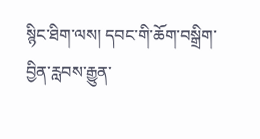སྙིང་ཐིག་ལས། དབང་གི་ཆོག་བསྒྲིག་བྱིན་རླབས་རྒྱུན་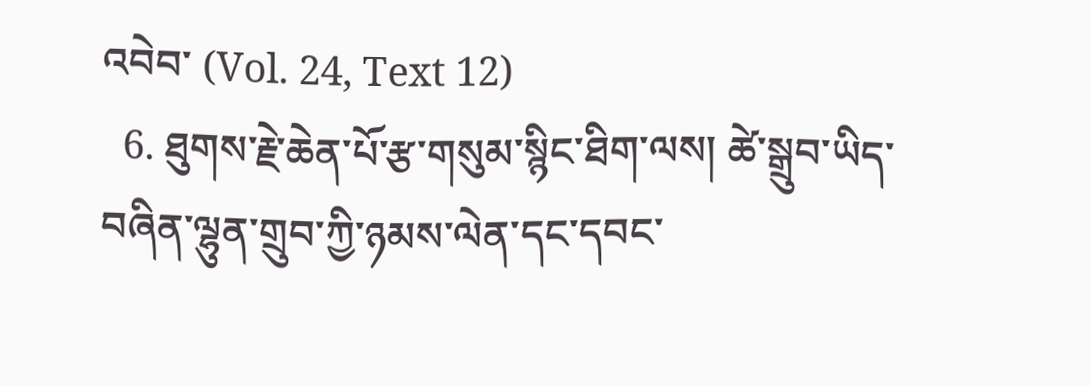འབེབ་ (Vol. 24, Text 12)
  6. ཐུགས་རྗེ་ཆེན་པོ་རྩ་གསུམ་སྙིང་ཐིག་ལས། ཚེ་སྒྲུབ་ཡིད་བཞིན་ལྷུན་གྲུབ་ཀྱི་ཉམས་ལེན་དང་དབང་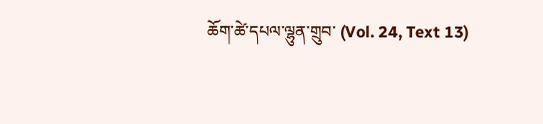ཆོག་ཚེ་དཔལ་ལྷུན་གྲུབ་ (Vol. 24, Text 13)